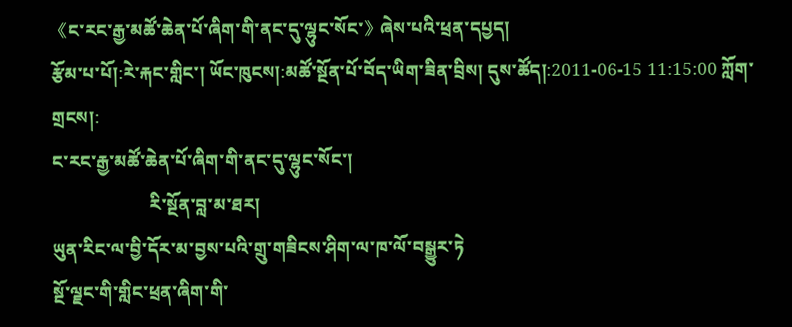《ང་རང་རྒྱ་མཚོ་ཆེན་པོ་ཞིག་གི་ནང་དུ་ལྷུང་སོང་》ཞེས་པའི་ཕྲན་དཔྱད།
རྩོམ་པ་པོ།:རེ་རྐང་གླིང་། ཡོང་ཁུངས།:མཚོ་སྔོན་པོ་བོད་ཡིག་ཟིན་བྲིས། དུས་ཚོད།:2011-06-15 11:15:00 ཀློག་གྲངས།:
ང་རང་རྒྱ་མཚོ་ཆེན་པོ་ཞིག་གི་ནང་དུ་ལྷུང་སོང་།
                      རི་སྔོན་བླ་མ་ཐར།
ཡུན་རིང་ལ་བྱི་དོར་མ་བྱས་པའི་གྲུ་གཟིངས་ཤིག་ལ་ཁ་ལོ་བསྒྱུར་ཏེ
སྔོ་ལྗང་གི་གླིང་ཕྲན་ཞིག་གི་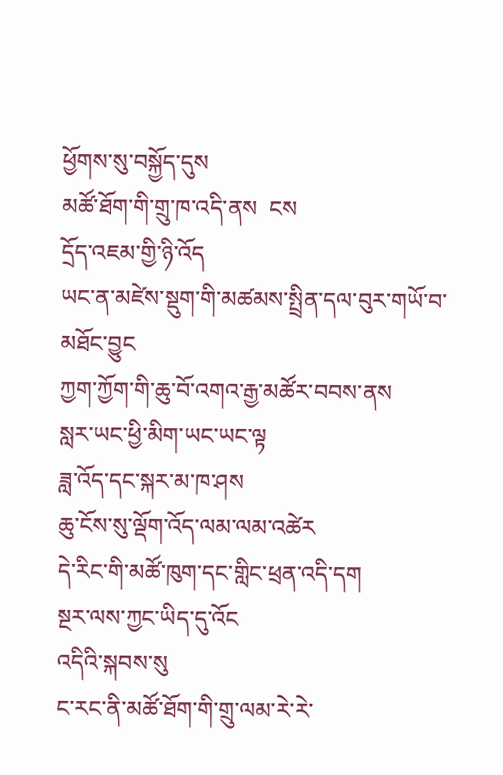ཕྱོགས་སུ་བསྐྱོད་དུས
མཚོ་ཐོག་གི་གྲུ་ཁ་འདི་ནས  ངས
དྲོད་འཇམ་གྱི་ཉི་འོད
ཡང་ན་མཛེས་སྡུག་གི་མཚམས་སྤྲིན་དལ་བུར་གཡོ་བ་མཐོང་བྱུང
ཀྱག་ཀྱོག་གི་ཆུ་བོ་འགའ་རྒྱ་མཚོར་བབས་ནས
སླར་ཡང་ཕྱི་མིག་ཡང་ཡང་ལྟ
ཟླ་འོད་དང་སྐར་མ་ཁ་ཤས
ཆུ་ངོས་སུ་ལྡོག་འོད་ལམ་ལམ་འཚེར
དེ་རིང་གི་མཚོ་ཁུག་དང་གླིང་ཕྲན་འདི་དག
སྔར་ལས་ཀྱང་ཡིད་དུ་འོང
འདིའི་སྐབས་སུ
ང་རང་ནི་མཚོ་ཐོག་གི་གྲུ་ལམ་རེ་རེ་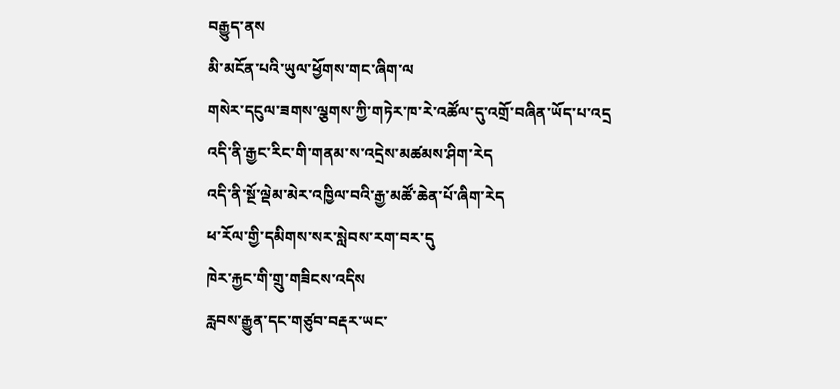བརྒྱུད་ནས
མི་མངོན་པའི་ཡུལ་ཕྱོགས་གང་ཞིག་ལ
གསེར་དངུལ་ཟགས་ལྕགས་ཀྱི་གཏེར་ཁ་རེ་འཚོལ་དུ་འགྲོ་བཞིན་ཡོད་པ་འདྲ
འདི་ནི་རྒྱང་རིང་གི་གནམ་ས་འདྲེས་མཚམས་ཤིག་རེད
འདི་ནི་སྔོ་ལྡེམ་མེར་འཁྱིལ་བའི་རྒྱ་མཚོ་ཆེན་པོ་ཞིག་རེད
ཕ་རོལ་གྱི་དམིགས་སར་སླེབས་རག་བར་དུ
ཁེར་རྐྱང་གི་གྲུ་གཟིངས་འདིས
རླབས་རྒྱུན་དང་གཙུབ་བརྡར་ཡང་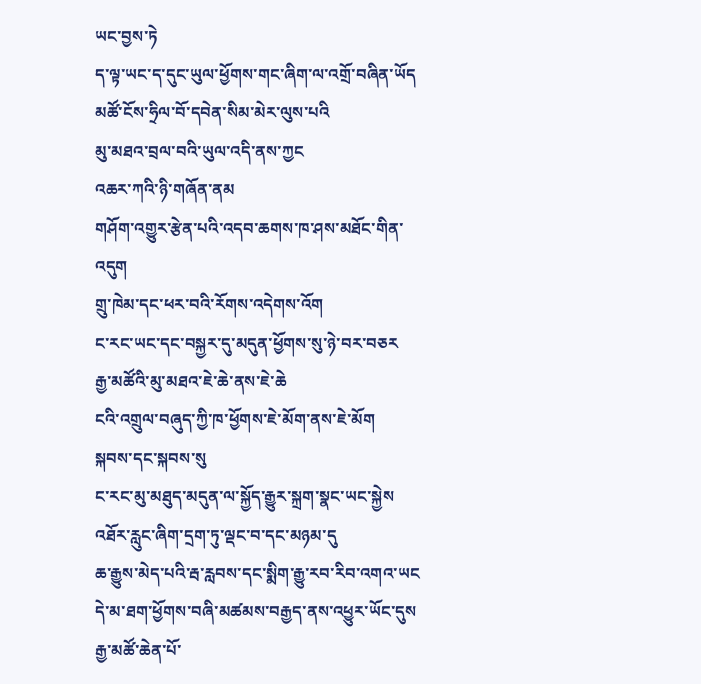ཡང་བྱས་ཏེ
ད་ལྟ་ཡང་ད་དུང་ཡུལ་ཕྱོགས་གང་ཞིག་ལ་འགྲོ་བཞིན་ཡོད
མཚོ་ངོས་ཧྲིལ་བོ་དབེན་སིམ་མེར་ལུས་པའི
མུ་མཐའ་བྲལ་བའི་ཡུལ་འདི་ནས་ཀྱང
འཆར་ཀའི་ཉི་གཞོན་ནམ
གཤོག་འགྱུར་རྩེན་པའི་འདབ་ཆགས་ཁ་ཤས་མཐོང་གིན་འདུག
གྲུ་ཁེམ་དང་ཕར་བའི་རོགས་འདེགས་འོག
ང་རང་ཡང་དང་བསྐྱར་དུ་མདུན་ཕྱོགས་སུ་ཉེ་བར་བཅར
རྒྱ་མཚོའི་མུ་མཐའ་ཇེ་ཆེ་ནས་ཇེ་ཆེ
ངའི་འགྲུལ་བཞུད་ཀྱི་ཁ་ཕྱོགས་ཇེ་མོག་ནས་ཇེ་མོག
སྐབས་དང་སྐབས་སུ
ང་རང་མུ་མཐུད་མདུན་ལ་སྐྱོད་རྒྱུར་སྐྲག་སྣང་ཡང་སྐྱེས
འཐོར་རླུང་ཞིག་དྲག་ཏུ་ལྡང་བ་དང་མཉམ་དུ
ཆ་རྒྱུས་མེད་པའི་རྦ་རླབས་དང་སྨིག་རྒྱུ་རབ་རིབ་འགའ་ཡང
དེ་མ་ཐག་ཕྱོགས་བཞི་མཚམས་བརྒྱད་ནས་འཕྱུར་ཡོང་དུས
རྒྱ་མཚོ་ཆེན་པོ་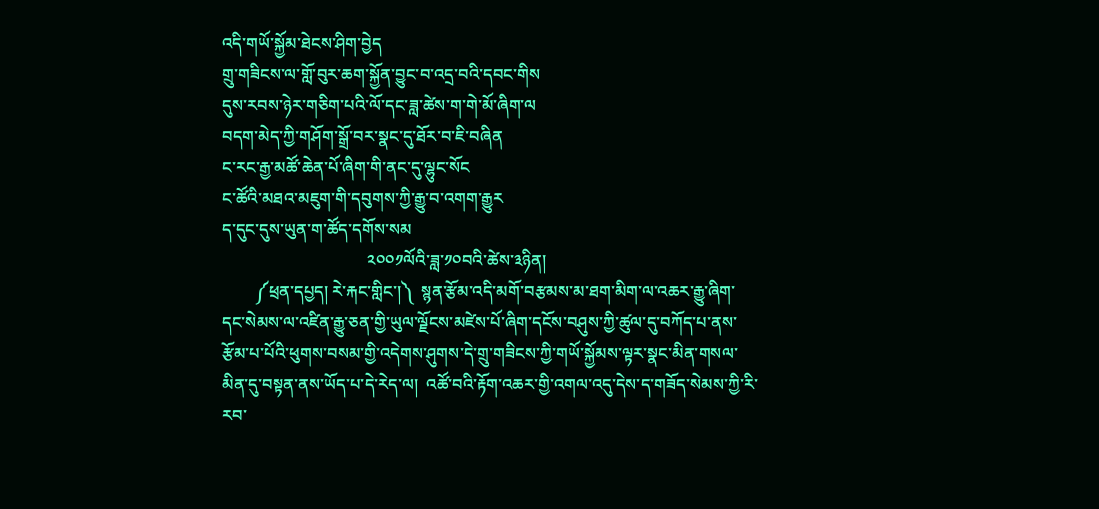འདི་གཡོ་སྐྱོམ་ཐེངས་ཤིག་བྱེད
གྲུ་གཟིངས་ལ་གློ་བུར་ཆག་སྐྱོན་བྱུང་བ་འདྲ་བའི་དབང་གིས
དུས་རབས་ཉེར་གཅིག་པའི་ལོ་དང་ཟླ་ཚེས་ག་གེ་མོ་ཞིག་ལ
བདག་མེད་ཀྱི་གཤོག་སྒྲོ་བར་སྣང་དུ་ཐོར་བ་ཇི་བཞིན
ང་རང་རྒྱ་མཚོ་ཆེན་པོ་ཞིག་གི་ནང་དུ་ལྷུང་སོང
ང་ཚོའི་མཐའ་མཇུག་གི་དབུགས་ཀྱི་རྒྱུ་བ་འགག་རྒྱུར
ད་དུང་དུས་ཡུན་ག་ཚོད་དགོས་སམ
                                   ༢༠༠༡ལོའི་ཟླ་༡༠བའི་ཚེས་༣ཉིན།
        ༼ཕྲན་དཔྱད། རེ་རྐང་གླིང་།༽  སྙན་རྩོམ་འདི་མགོ་བརྩམས་མ་ཐག་མིག་ལ་འཆར་རྒྱུ་ཞིག་དང་སེམས་ལ་འཛིན་རྒྱུ་ཅན་གྱི་ཡུལ་ལྗོངས་མཛེས་པོ་ཞིག་དངོས་བཤུས་ཀྱི་ཚུལ་དུ་བཀོད་པ་ནས་རྩོམ་པ་པོའི་ཕུགས་བསམ་གྱི་འདེགས་ཤུགས་དེ་གྲུ་གཟིངས་ཀྱི་གཡོ་སྐྱོམས་ལྟར་སྣང་མིན་གསལ་མིན་དུ་བསྟན་ནས་ཡོད་པ་དེ་རེད་ལ།  འཚོ་བའི་རྟོག་འཆར་གྱི་འགལ་འདུ་དེས་ད་གཟོད་སེམས་ཀྱི་རི་རབ་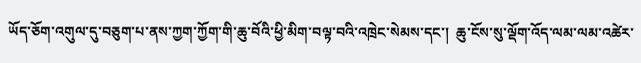ཡོད་ཅོག་འགུལ་དུ་བཅུག་པ་ནས་ཀྱག་ཀྱོག་གི་ཆུ་བོའི་ཕྱི་མིག་བལྟ་བའི་འཁྲེང་སེམས་དང་།  ཆུ་ངོས་སུ་ལྡོག་འོད་ལམ་ལམ་འཚེར་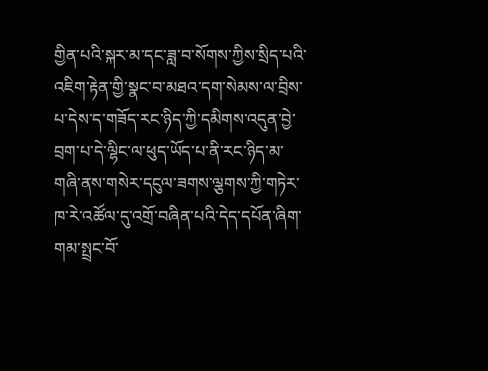གྱིན་པའི་སྐར་མ་དང་ཟླ་བ་སོགས་ཀྱིས་སྲིད་པའི་འཇིག་རྟེན་གྱི་སྣང་བ་མཐའ་དག་སེམས་ལ་བྲིས་པ་དེས་ད་གཟོད་རང་ཉིད་ཀྱི་དམིགས་འདུན་བྱེ་བྲག་པ་དེ་ལྷིང་ལ་ཕུད་ཡོད་པ་ནི་རང་ཉིད་མ་གཞི་ནས་གསེར་དངུལ་ཟགས་ལྕགས་ཀྱི་གཏེར་ཁ་རེ་འཚོལ་དུ་འགྲོ་བཞིན་པའི་དེད་དཔོན་ཞིག་གམ་སྤྲང་བོ་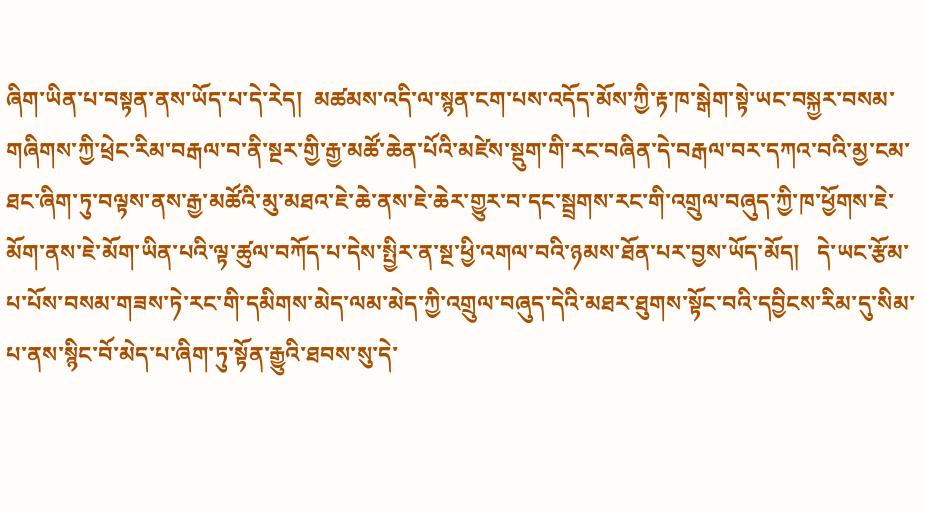ཞིག་ཡིན་པ་བསྟན་ནས་ཡོད་པ་དེ་རེད།  མཚམས་འདི་ལ་སྙན་ངག་པས་འདོད་མོས་ཀྱི་རྟ་ཁ་སྒེག་སྟེ་ཡང་བསྐྱར་བསམ་གཞིགས་ཀྱི་ཕྲེང་རིམ་བརྒལ་བ་ནི་སྔར་གྱི་རྒྱ་མཚོ་ཆེན་པོའི་མཛེས་སྡུག་གི་རང་བཞིན་དེ་བརྒལ་བར་དཀའ་བའི་མྱ་ངམ་ཐང་ཞིག་ཏུ་བལྟས་ནས་རྒྱ་མཚོའི་མུ་མཐའ་ཇེ་ཆེ་ནས་ཇེ་ཆེར་གྱུར་བ་དང་སྦྲགས་རང་གི་འགྲུལ་བཞུད་ཀྱི་ཁ་ཕྱོགས་ཇེ་མོག་ནས་ཇེ་མོག་ཡིན་པའི་ལྟ་ཚུལ་བཀོད་པ་དེས་སྤྱིར་ན་སྔ་ཕྱི་འགལ་བའི་ཉམས་ཐོན་པར་བྱས་ཡོད་མོད།   དེ་ཡང་རྩོམ་པ་པོས་བསམ་གཟས་ཏེ་རང་གི་དམིགས་མེད་ལམ་མེད་ཀྱི་འགྲུལ་བཞུད་དེའི་མཐར་ཐུགས་སྟོང་བའི་དབྱིངས་རིམ་དུ་སིམ་པ་ནས་སྙིང་བོ་མེད་པ་ཞིག་ཏུ་སྟོན་རྒྱུའི་ཐབས་སུ་དེ་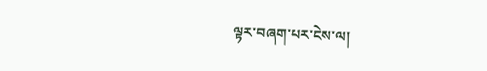ལྟར་བཞག་པར་ངེས་ལ།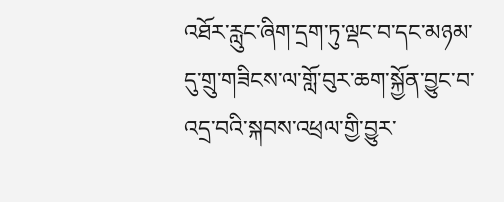འཐོར་རླུང་ཞིག་དྲག་ཏུ་ལྡང་བ་དང་མཉམ་དུ་གྲུ་གཟིངས་ལ་གློ་བུར་ཆག་སྐྱོན་བྱུང་བ་འདྲ་བའི་སྐབས་འཕྲལ་གྱི་བྱུར་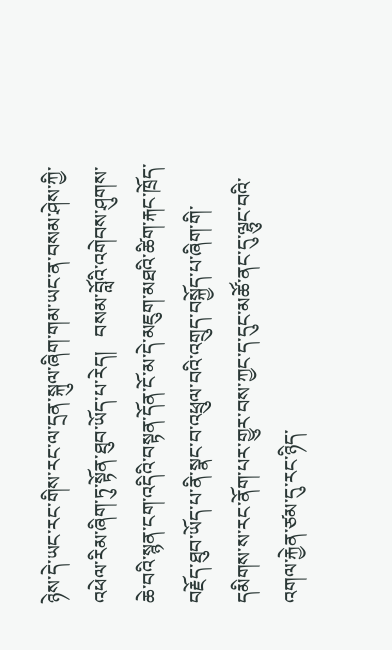ཉེས་དེ་ཡང་རང་གིས་རང་ལ་དྲན་སྐུལ་ཞིག་གམ་ཡང་ན་བསམ་ཤེས་ཀྱི་འཕེལ་རིམ་ཞིག་ཏུ་སྟོན་ཐུབ་ཡོད་པ་རེད།   བསམ་བློའི་འགེབས་ཤུགས་ཆེ་བའི་སྙན་ངག་འདིའི་བསྟན་དོན་ངོ་མ་དེ་མཇུག་མཐའི་ཚིག་རྐང་ཁྲོད་བརྗོད་ཐུབ་ཡོད་པ་ནི་སྣང་བ་འཕྲུལ་བའི་འགྲུད་བསྐྱོད་པ་ཞིག་གི་དམིགས་ས་རང་ནོག་པར་གྱུར་བས་ཀྱང་ད་དུང་མཚོ་ནང་དུ་ལྷུང་བའི་འགལ་རྐྱེན་ཙམ་དུ་རང་ཉིད་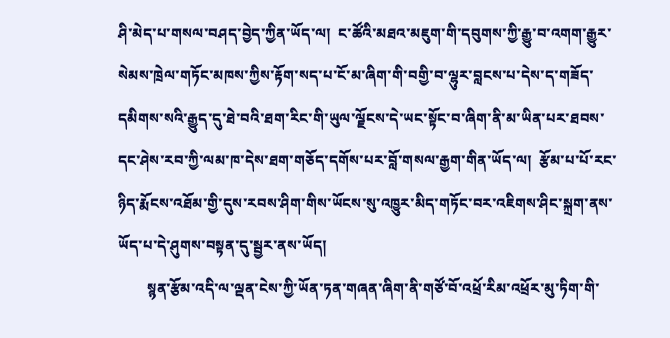ཤི་མེད་པ་གསལ་བཤད་བྱེད་ཀྱིན་ཡོད་ལ།  ང་ཚོའི་མཐའ་མཇུག་གི་དབུགས་ཀྱི་རྒྱུ་བ་འགག་རྒྱུར་སེམས་ཁྲེལ་གཏོང་མཁས་ཀྱིས་རྟོག་སད་པ་ངོ་མ་ཞིག་གི་བགྱི་བ་ལྷུར་བླངས་པ་དེས་ད་གཟོད་དམིགས་སའི་རྒྱུད་དུ་ཐེ་བའི་ཐག་རིང་གི་ཡུལ་ལྗོངས་དེ་ཡང་སྟོང་བ་ཞིག་ནི་མ་ཡིན་པར་ཐབས་དང་ཤེས་རབ་ཀྱི་ལམ་ཁ་དེས་ཐག་གཅོད་དགོས་པར་བློ་གསལ་རྒྱག་གིན་ཡོད་ལ།  རྩོམ་པ་པོ་རང་ཉིད་རྨོངས་འཐོམ་གྱི་དུས་རབས་ཤིག་གིས་ཡོངས་སུ་འཁྱུར་མིད་གཏོང་བར་འཇིགས་ཤིང་སྐྲག་ནས་ཡོད་པ་དེ་ཤུགས་བསྟན་དུ་སྦྱར་ནས་ཡོད།
        སྙན་རྩོམ་འདི་ལ་ལྡན་ངེས་ཀྱི་ཡོན་ཏན་གཞན་ཞིག་ནི་གཙོ་བོ་འཕྲོ་རིམ་འཕྲོར་མུ་ཏིག་གི་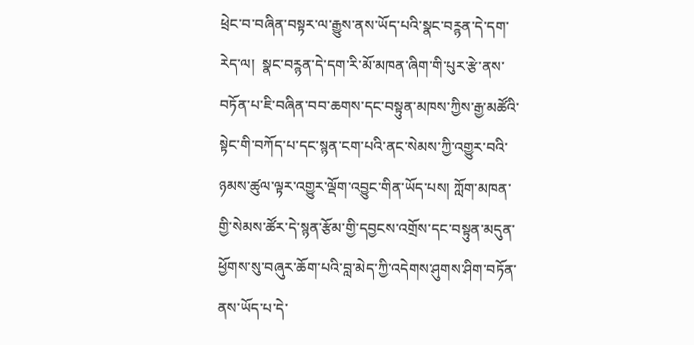ཕྲེང་བ་བཞིན་བསྟར་ལ་རྒྱུས་ནས་ཡོད་པའི་སྣང་བཪྙན་དེ་དག་རེད་ལ།  སྣང་བཪྙན་དེ་དག་རི་མོ་མཁན་ཞིག་གི་པུར་རྩེ་ནས་བཏོན་པ་ཇི་བཞིན་བབ་ཆགས་དང་བསྟུན་མཁས་ཀྱིས་རྒྱ་མཚོའི་སྟེང་གི་བཀོད་པ་དང་སྙན་ངག་པའི་ནང་སེམས་ཀྱི་འགྱུར་བའི་ཉམས་ཚུལ་ལྟར་འགྱུར་ལྡོག་འབྱུང་གིན་ཡོད་པས། ཀློག་མཁན་གྱི་སེམས་ཚོར་དེ་སྙན་རྩོམ་གྱི་དབྱངས་འགྲོས་དང་བསྟུན་མདུན་ཕྱོགས་སུ་བཞུར་ཆོག་པའི་བླ་མེད་ཀྱི་འདེགས་ཤུགས་ཤིག་བཏོན་ནས་ཡོད་པ་དེ་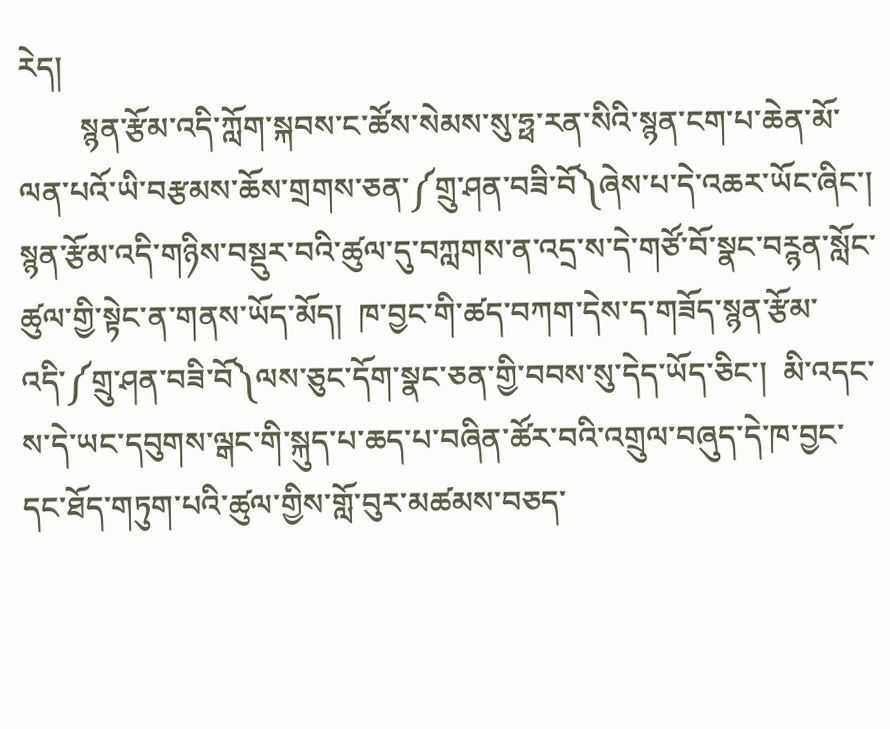རེད།
        སྙན་རྩོམ་འདི་ཀློག་སྐབས་ང་ཚོས་སེམས་སུ་ཧྥ་རན་སིའི་སྙན་ངག་པ་ཆེན་མོ་ལན་པའོ་ཡི་བརྩམས་ཆོས་གྲགས་ཅན་༼གྲུ་ཤན་བཟི་བོ༽ཞེས་པ་དེ་འཆར་ཡོང་ཞིང་།  སྙན་རྩོམ་འདི་གཉིས་བསྡུར་བའི་ཚུལ་དུ་བཀླགས་ན་འདྲ་ས་དེ་གཙོ་བོ་སྣང་བཪྙན་སློང་ཚུལ་གྱི་སྟེང་ན་གནས་ཡོད་མོད།  ཁ་བྱང་གི་ཚད་བཀག་དེས་ད་གཟོད་སྙན་རྩོམ་འདི་༼གྲུ་ཤན་བཟི་བོ༽ལས་ཅུང་དོག་སྣང་ཅན་གྱི་བབས་སུ་དེད་ཡོད་ཅིང་།  མི་འདང་ས་དེ་ཡང་དབུགས་ལྒང་གི་སྐུད་པ་ཆད་པ་བཞིན་ཚོར་བའི་འགྲུལ་བཞུད་དེ་ཁ་བྱང་དང་ཐོད་གཏུག་པའི་ཚུལ་གྱིས་གློ་བུར་མཚམས་བཅད་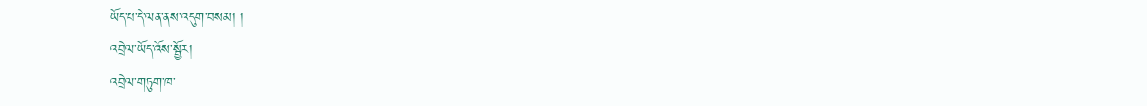ཡོད་པ་དེ་ལན་ནས་འདུག་བསམ། །
འབྲེལ་ཡོད་འོས་སྦྱོར།
འབྲེལ་གཏུག་ཁ་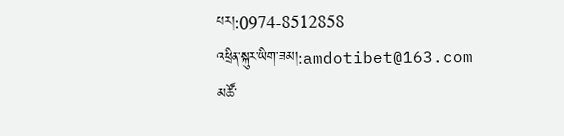པར།:0974-8512858
འཕྲིན་སྐུར་ཡིག་ཟམ།:amdotibet@163.com
མཚོ་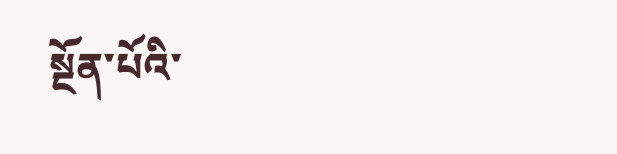སྔོན་པོའི་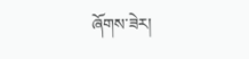ཞོགས་ཟེར།